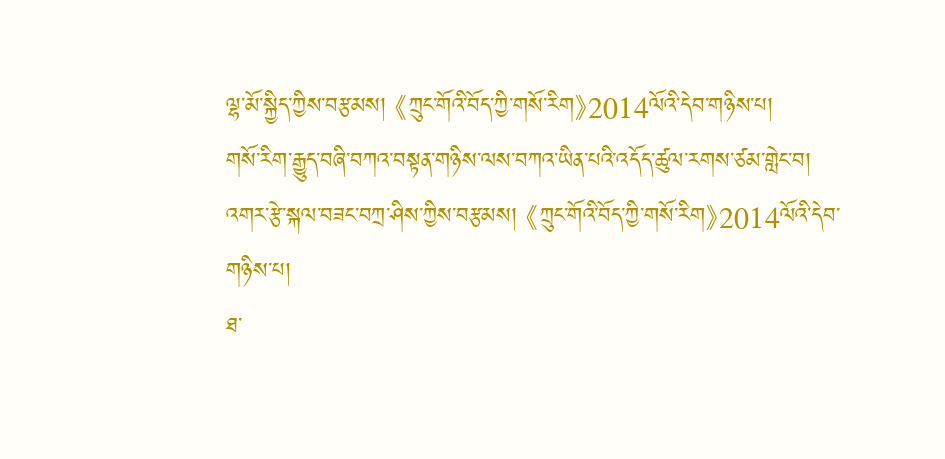ལྷ་མོ་སྐྱིད་ཀྱིས་བརྩམས། 《ཀྲུང་གོའི་བོད་ཀྱི་གསོ་རིག》2014ལོའི་དེབ་གཉིས་པ།
གསོ་རིག་རྒྱུད་བཞི་བཀའ་བསྟན་གཉིས་ལས་བཀའ་ཡིན་པའི་འདོད་ཚུལ་རགས་ཙམ་གླེང་བ།
འགར་རྩེ་སྐལ་བཟང་བཀྲ་ཤིས་ཀྱིས་བརྩམས། 《ཀྲུང་གོའི་བོད་ཀྱི་གསོ་རིག》2014ལོའི་དེབ་གཉིས་པ།
ཐ་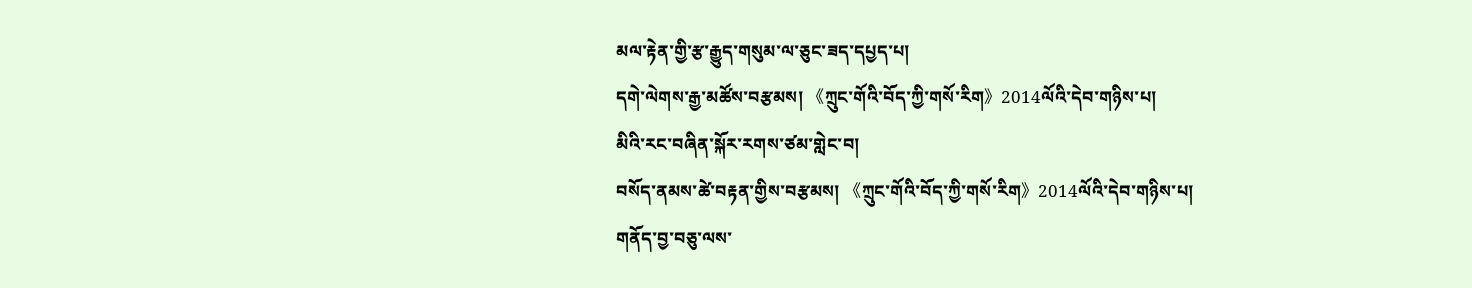མལ་རྟེན་གྱི་རྩ་རྒྱུད་གསུམ་ལ་ཅུང་ཟད་དཔྱད་པ།
དགེ་ལེགས་རྒྱ་མཚོས་བརྩམས། 《ཀྲུང་གོའི་བོད་ཀྱི་གསོ་རིག》2014ལོའི་དེབ་གཉིས་པ།
མིའི་རང་བཞིན་སྐོར་རགས་ཙམ་གླེང་བ།
བསོད་ནམས་ཚེ་བརྟན་གྱིས་བརྩམས། 《ཀྲུང་གོའི་བོད་ཀྱི་གསོ་རིག》2014ལོའི་དེབ་གཉིས་པ།
གནོད་བྱ་བཅུ་ལས་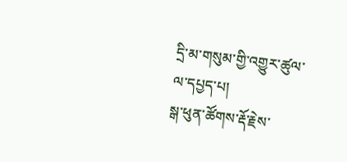དྲི་མ་གསུམ་གྱི་འགྱུར་ཚུལ་ལ་དཔྱད་པ།
སྒ་ཕུན་ཚོགས་རྡོ་རྗེས་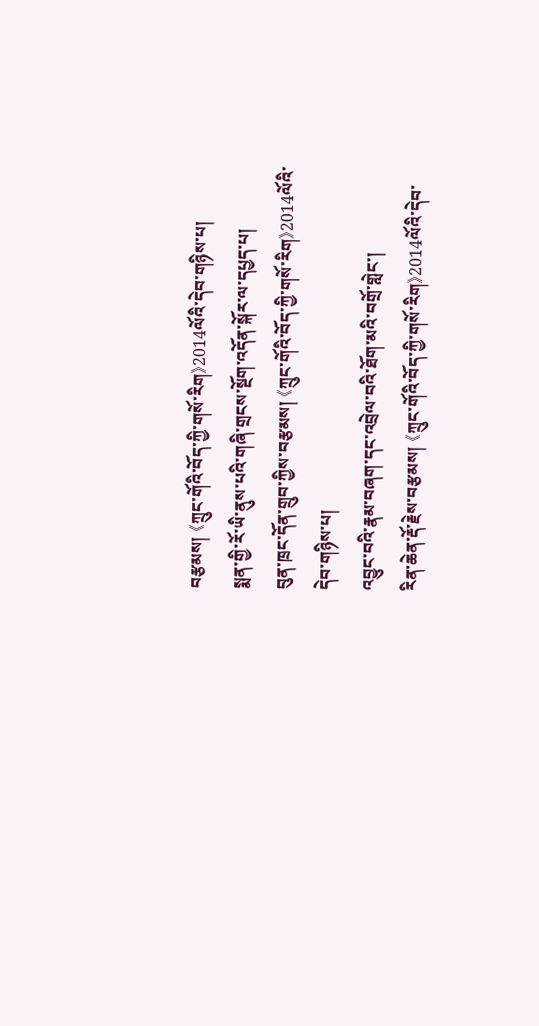བརྩམས། 《ཀྲུང་གོའི་བོད་ཀྱི་གསོ་རིག》2014ལོའི་དེབ་གཉིས་པ།
སྨན་གྱི་རོ་ཡི་ནུས་པའི་གཞི་གྲངས་སྔོག་འདོན་སྐོར་ལ་དཔྱད་པ།
བུན་ཁྲང་དོན་གྲུབ་ཀྱིས་བརྩམས། 《ཀྲུང་གོའི་བོད་ཀྱི་གསོ་རིག》2014ལོའི་དེབ་གཉིས་པ།
འབྱུང་བའི་རྣམ་བཞག་དང་འབྲེལ་བའི་ཐོག་མའི་བགྲོ་གླེང་།
རིན་ཆེན་རྡོ་རྗེས་བརྩམས། 《ཀྲུང་གོའི་བོད་ཀྱི་གསོ་རིག》2014ལོའི་དེབ་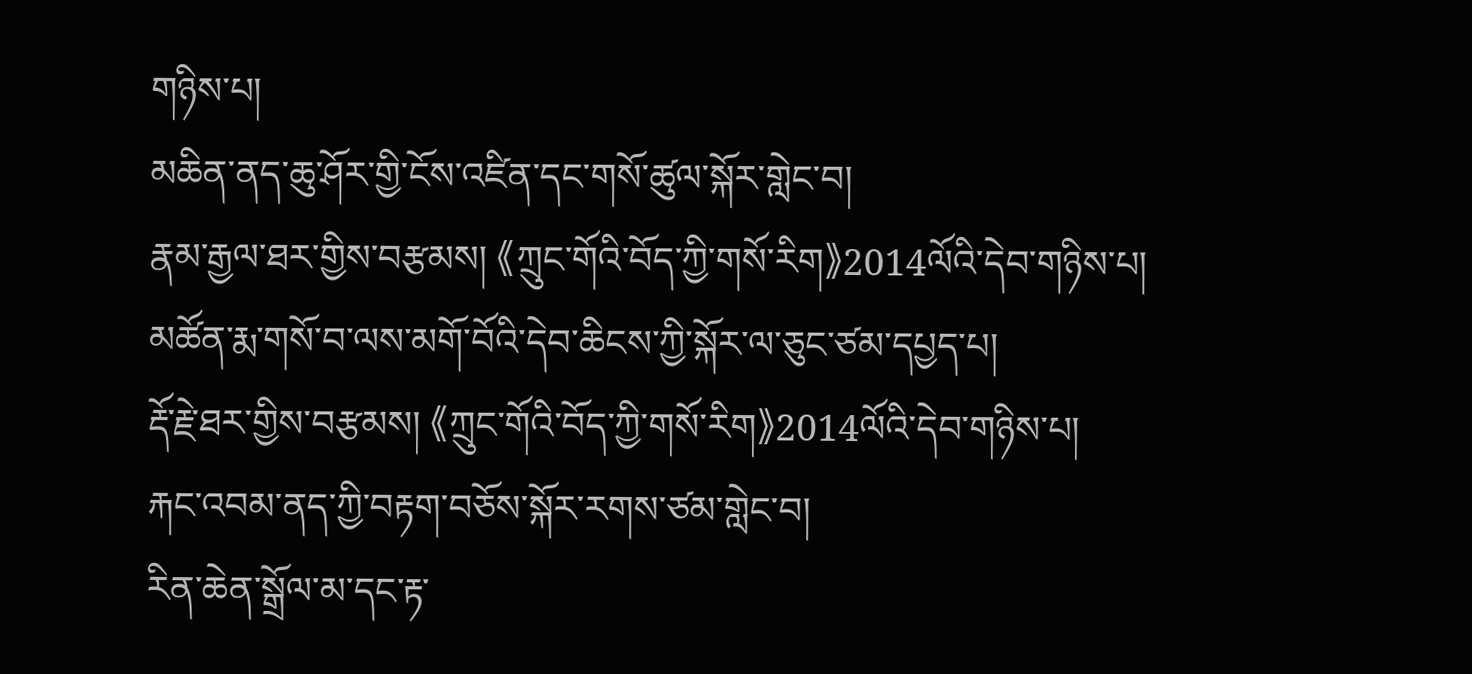གཉིས་པ།
མཆིན་ནད་ཆུ་ཤོར་གྱི་ངོས་འཛིན་དང་གསོ་ཚུལ་སྐོར་གླེང་བ།
རྣམ་རྒྱལ་ཐར་གྱིས་བརྩམས། 《ཀྲུང་གོའི་བོད་ཀྱི་གསོ་རིག》2014ལོའི་དེབ་གཉིས་པ།
མཚོན་རྨ་གསོ་བ་ལས་མགོ་བོའི་དེབ་ཆིངས་ཀྱི་སྐོར་ལ་ཅུང་ཙམ་དཔྱད་པ།
རྡོ་རྗེ་ཐར་གྱིས་བརྩམས། 《ཀྲུང་གོའི་བོད་ཀྱི་གསོ་རིག》2014ལོའི་དེབ་གཉིས་པ།
རྐང་འབམ་ནད་ཀྱི་བརྟག་བཅོས་སྐོར་རགས་ཙམ་གླེང་བ།
རིན་ཆེན་སྒྲོལ་མ་དང་རྟ་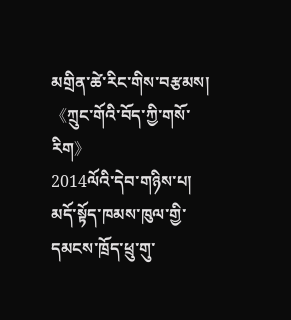མགྲིན་ཚེ་རིང་གིས་བརྩམས། 《ཀྲུང་གོའི་བོད་ཀྱི་གསོ་རིག》
2014ལོའི་དེབ་གཉིས་པ།
མདོ་སྟོད་ཁམས་ཁུལ་གྱི་དམངས་ཁྲོད་ཕྲུ་གུ་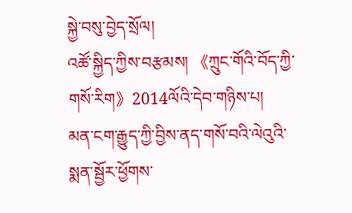སྐྱེ་བསུ་བྱེད་སྲོལ།
འཚོ་སྐྱིད་ཀྱིས་བརྩམས། 《ཀྲུང་གོའི་བོད་ཀྱི་གསོ་རིག》2014ལོའི་དེབ་གཉིས་པ།
མན་ངག་རྒྱུད་ཀྱི་བྱིས་ནད་གསོ་བའི་ལེའུའི་སྨན་སྦྱོར་ཕྱོགས་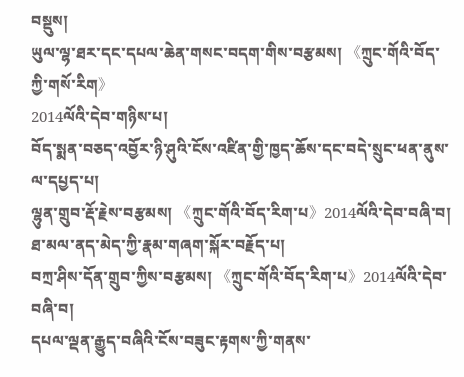བསྡུས།
ཡུལ་ལྷ་ཐར་དང་དཔལ་ཆེན་གསང་བདག་གིས་བརྩམས། 《ཀྲུང་གོའི་བོད་ཀྱི་གསོ་རིག》
2014ལོའི་དེབ་གཉིས་པ།
བོད་སྨན་བཅད་འབྱོར་ཉི་ཤུའི་ངོས་འཛིན་གྱི་ཁྱད་ཆོས་དང་བདེ་སྲུང་ཕན་ནུས་ལ་དཔྱད་པ།
ལྷུན་གྲུབ་རྡོ་རྗེས་བརྩམས། 《ཀྲུང་གོའི་བོད་རིག་པ》2014ལོའི་དེབ་བཞི་བ།
ཐ་མལ་ནད་མེད་ཀྱི་རྣམ་གཞག་སྐོར་བརྗོད་པ།
བཀྲ་ཤིས་དོན་གྲུབ་ཀྱིས་བརྩམས། 《ཀྲུང་གོའི་བོད་རིག་པ》2014ལོའི་དེབ་བཞི་བ།
དཔལ་ལྡན་རྒྱུད་བཞིའི་ངོས་བཟུང་རྟགས་ཀྱི་གནས་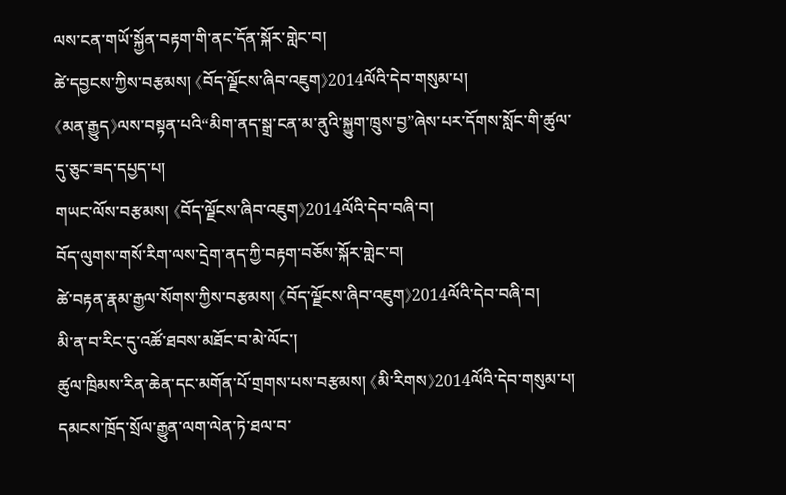ལས་ངན་གཡོ་སྐྱོན་བརྟག་གི་ནང་དོན་སྐོར་གླེང་བ།
ཚེ་དབྱངས་ཀྱིས་བརྩམས། 《བོད་ལྗོངས་ཞིབ་འཇུག》2014ལོའི་དེབ་གསུམ་པ།
《མན་རྒྱུད》ལས་བསྟན་པའི“མིག་ནད་སྒྲ་ངན་མ་ནུའི་སྐྱུག་ཁྲུས་བྱ”ཞེས་པར་དོགས་སློང་གི་ཚུལ་དུ་ཅུང་ཟད་དཔྱད་པ།
གཡང་ལོས་བརྩམས། 《བོད་ལྗོངས་ཞིབ་འཇུག》2014ལོའི་དེབ་བཞི་བ།
བོད་ལུགས་གསོ་རིག་ལས་དྲེག་ནད་ཀྱི་བརྟག་བཅོས་སྐོར་གླེང་བ།
ཚེ་བརྟན་རྣམ་རྒྱལ་སོགས་ཀྱིས་བརྩམས། 《བོད་ལྗོངས་ཞིབ་འཇུག》2014ལོའི་དེབ་བཞི་བ།
མི་ན་བ་རིང་དུ་འཚོ་ཐབས་མཐོང་བ་མེ་ལོང་།
ཚུལ་ཁྲིམས་རིན་ཆེན་དང་མགོན་པོ་གྲགས་པས་བརྩམས། 《མི་རིགས》2014ལོའི་དེབ་གསུམ་པ།
དམངས་ཁྲོད་སྲོལ་རྒྱུན་ལག་ལེན་ཏེ་ཐལ་བ་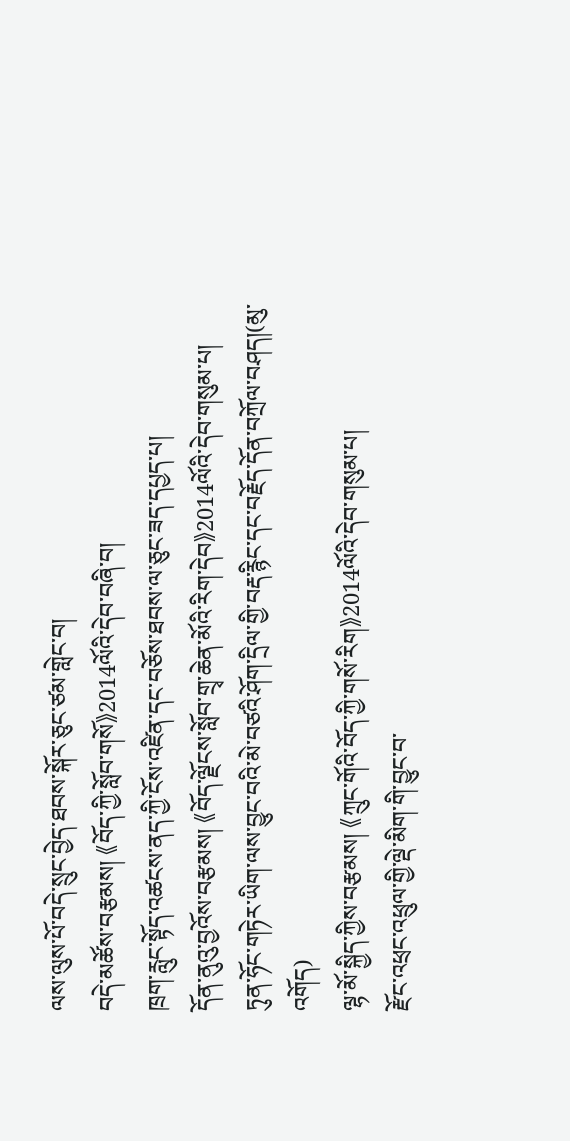ལས་ལུས་པོ་བདེ་སྲུང་བྱེད་ཐབས་སྐོར་ཅུང་ཙམ་གླེང་བ།
བདེ་མཚོས་བརྩམས། 《བོད་ཀྱི་སློབ་གསོ》2014ལོའི་དེབ་བཞི་བ།
ཁྲག་རླུང་སྟོད་འཚངས་ནད་ཀྱི་ངོས་འཛིན་དང་བཅོས་ཐབས་ལ་ཅུང་ཟད་དཔྱད་པ།
དོན་ནུའུ་བྱའོས་བརྩམས། 《བོད་ལྗོངས་སློབ་གྲྭ་ཆེན་མོའི་རིག་དེབ》2014ལོའི་དེབ་གསུམ་པ།
ཏུན་ཧོང་གཏེར་ཡིག་ལས་བྱུང་བའི་མེ་བཙའི་ཤོག་དྲིལ་གྱི་བརྡ་རྙིང་དང་བརྗོད་དོན་བཀྲོལ་བཤད།(མུ་འགོད)
ལྷ་མོ་སྐྱིད་ཀྱིས་བརྩམས། 《ཀྲུང་གོའི་བོད་ཀྱི་གསོ་རིག》2014ལོའི་དེབ་གསུམ་པ།
རྫོང་འཕྲང་འཕྲུལ་གྱི་ལྡེ་མིག་གི་བྱུང་བ་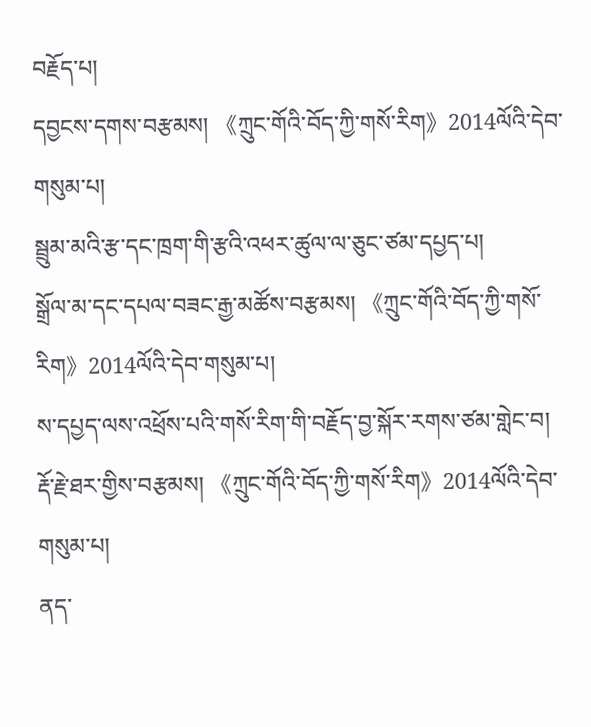བརྗོད་པ།
དབྱངས་དགས་བརྩམས། 《ཀྲུང་གོའི་བོད་ཀྱི་གསོ་རིག》2014ལོའི་དེབ་གསུམ་པ།
སྦྲུམ་མའི་རྩ་དང་ཁྲག་གི་རྩའི་འཕར་ཚུལ་ལ་ཅུང་ཙམ་དཔྱད་པ།
སྒྲོལ་མ་དང་དཔལ་བཟང་རྒྱ་མཚོས་བརྩམས། 《ཀྲུང་གོའི་བོད་ཀྱི་གསོ་རིག》2014ལོའི་དེབ་གསུམ་པ།
ས་དཔྱད་ལས་འཕྲོས་པའི་གསོ་རིག་གི་བརྗོད་བྱ་སྐོར་རགས་ཙམ་གླེང་བ།
རྡོ་རྗེ་ཐར་གྱིས་བརྩམས། 《ཀྲུང་གོའི་བོད་ཀྱི་གསོ་རིག》2014ལོའི་དེབ་གསུམ་པ།
ནད་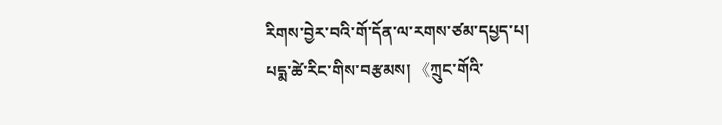རིགས་བྱེར་བའི་གོ་དོན་ལ་རགས་ཙམ་དཔྱད་པ།
པདྨ་ཚེ་རིང་གིས་བརྩམས། 《ཀྲུང་གོའི་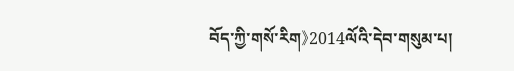བོད་ཀྱི་གསོ་རིག》2014ལོའི་དེབ་གསུམ་པ།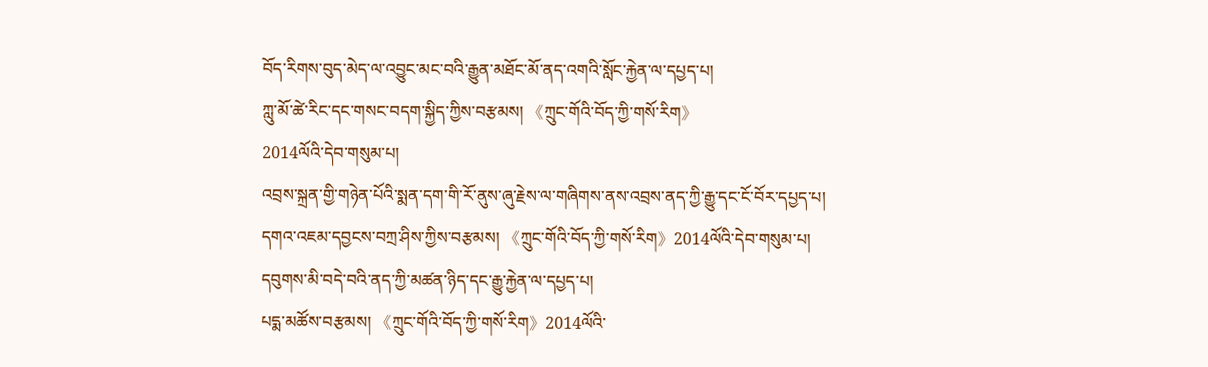བོད་རིགས་བུད་མེད་ལ་འབྱུང་མང་བའི་རྒྱུན་མཐོང་མོ་ནད་འགའི་སློང་རྐྱེན་ལ་དཔྱད་པ།
ཀླུ་མོ་ཚེ་རིང་དང་གསང་བདག་སྐྱིད་ཀྱིས་བརྩམས། 《ཀྲུང་གོའི་བོད་ཀྱི་གསོ་རིག》
2014ལོའི་དེབ་གསུམ་པ།
འབྲས་སྐྲན་གྱི་གཉེན་པོའི་སྨན་དག་གི་རོ་ནུས་ཞུ་རྗེས་ལ་གཞིགས་ནས་འབྲས་ནད་ཀྱི་རྒྱུ་དང་ངོ་བོར་དཔྱད་པ།
དགའ་འཇམ་དབྱངས་བཀྲ་ཤིས་ཀྱིས་བརྩམས། 《ཀྲུང་གོའི་བོད་ཀྱི་གསོ་རིག》2014ལོའི་དེབ་གསུམ་པ།
དབུགས་མི་བདེ་བའི་ནད་ཀྱི་མཚན་ཉིད་དང་རྒྱུ་རྐྱེན་ལ་དཔྱད་པ།
པདྨ་མཚོས་བརྩམས། 《ཀྲུང་གོའི་བོད་ཀྱི་གསོ་རིག》2014ལོའི་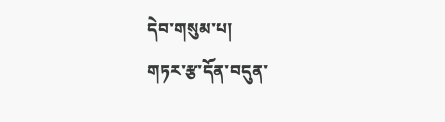དེབ་གསུམ་པ།
གཏར་རྩ་དོན་བདུན་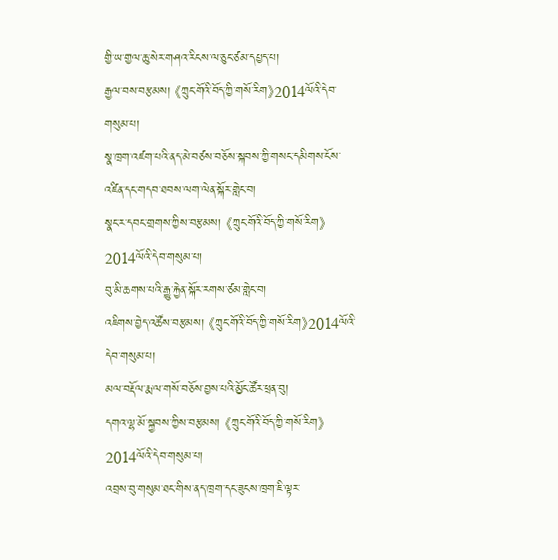གྱི་ཡ་གྱལ་ཆུ་སེར་གཤའ་རིངས་ལ་ཅུང་ཙམ་དཔྱད་པ།
རྒྱལ་བས་བརྩམས། 《ཀྲུང་གོའི་བོད་ཀྱི་གསོ་རིག》2014ལོའི་དེབ་གསུམ་པ།
སྣ་ཁྲག་འཛག་པའི་ནད་མེ་བཙས་བཅོས་སྐབས་ཀྱི་གསང་དམིགས་ངོས་འཛིན་དང་གདབ་ཐབས་ལག་ལེན་སྐོར་གླེང་བ།
སྣང་ར་དབང་གྲགས་ཀྱིས་བརྩམས། 《ཀྲུང་གོའི་བོད་ཀྱི་གསོ་རིག》2014ལོའི་དེབ་གསུམ་པ།
བུ་མི་ཆགས་པའི་རྒྱུ་རྐྱེན་སྐོར་རགས་ཙམ་གླེང་བ།
འཇིགས་བྱེད་འཚོས་བརྩམས། 《ཀྲུང་གོའི་བོད་ཀྱི་གསོ་རིག》2014ལོའི་དེབ་གསུམ་པ།
མལ་བརྡོལ་རྨ་ལ་གསོ་བཅོས་བྱས་པའི་མྱོང་ཚོར་ཕྲན་བུ།
དགའ་ལྷ་མོ་སྐྱབས་ཀྱིས་བརྩམས། 《ཀྲུང་གོའི་བོད་ཀྱི་གསོ་རིག》2014ལོའི་དེབ་གསུམ་པ།
འབྲས་བུ་གསུམ་ཐང་གིས་ནད་ཁྲག་དང་ཟུངས་ཁྲག་ཇི་ལྟར་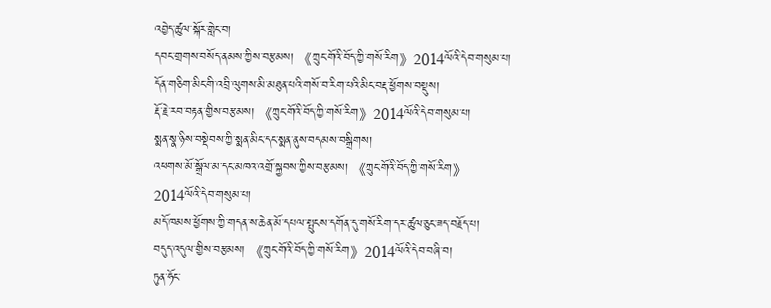འབྱེད་ཚུལ་སྐོར་གླེང་བ།
དབང་གྲགས་བསོད་ནམས་ཀྱིས་བརྩམས། 《ཀྲུང་གོའི་བོད་ཀྱི་གསོ་རིག》2014ལོའི་དེབ་གསུམ་པ།
དོན་གཅིག་མིང་གི་འབྲི་ལུགས་མི་མཐུན་པའི་གསོ་བ་རིག་པའི་མིང་བརྡ་ཕྱོགས་བསྡུས།
རྡོ་རྗེ་རབ་བརྟན་གྱིས་བརྩམས། 《ཀྲུང་གོའི་བོད་ཀྱི་གསོ་རིག》2014ལོའི་དེབ་གསུམ་པ།
སྨན་སྣ་ཉིས་བསྡེབས་ཀྱི་སྨན་མིང་དང་སྨན་ནུས་བདམས་བསྒྲིགས།
འཕགས་མོ་སྒྲོལ་མ་དང་མཁའ་འགྲོ་སྐྱབས་ཀྱིས་བརྩམས། 《ཀྲུང་གོའི་བོད་ཀྱི་གསོ་རིག》
2014ལོའི་དེབ་གསུམ་པ།
མདོ་ཁམས་ཕྱོགས་ཀྱི་གདན་ས་ཆེན་མོ་དཔལ་སྤུངས་དགོན་དུ་གསོ་རིག་དར་ཚུལ་ཅུང་ཟད་བརྗོད་པ།
བདུད་འདུལ་གྱིས་བརྩམས། 《ཀྲུང་གོའི་བོད་ཀྱི་གསོ་རིག》2014ལོའི་དེབ་བཞི་བ།
ཏུན་ཧོང་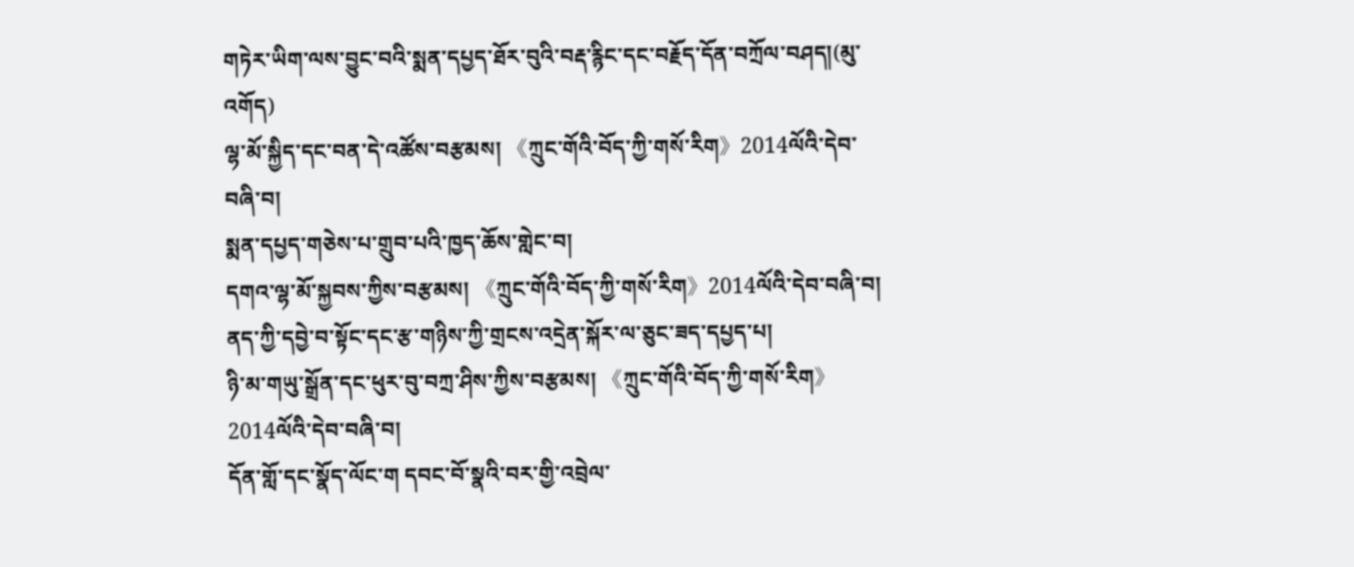གཏེར་ཡིག་ལས་བྱུང་བའི་སྨན་དཔྱད་ཐོར་བུའི་བརྡ་རྙིང་དང་བརྗོད་དོན་བཀྲོལ་བཤད།(མུ་འགོད)
ལྷ་མོ་སྐྱིད་དང་བན་དེ་འཚོས་བརྩམས། 《ཀྲུང་གོའི་བོད་ཀྱི་གསོ་རིག》2014ལོའི་དེབ་བཞི་བ།
སྨན་དཔྱད་གཅེས་པ་གྲུབ་པའི་ཁྱད་ཆོས་གླེང་བ།
དགའ་ལྷ་མོ་སྐྱབས་ཀྱིས་བརྩམས། 《ཀྲུང་གོའི་བོད་ཀྱི་གསོ་རིག》2014ལོའི་དེབ་བཞི་བ།
ནད་ཀྱི་དབྱེ་བ་སྟོང་དང་རྩ་གཉིས་ཀྱི་གྲངས་འདྲེན་སྐོར་ལ་ཅུང་ཟད་དཔྱད་པ།
ཉི་མ་གཡུ་སྒྲོན་དང་ཕུར་བུ་བཀྲ་ཤིས་ཀྱིས་བརྩམས། 《ཀྲུང་གོའི་བོད་ཀྱི་གསོ་རིག》
2014ལོའི་དེབ་བཞི་བ།
དོན་གློ་དང་སྣོད་ལོང་ག དབང་བོ་སྣའི་བར་གྱི་འབྲེལ་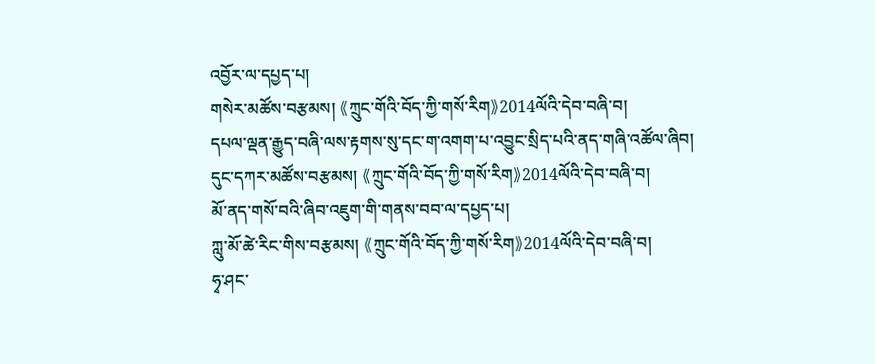འབྱོར་ལ་དཔྱད་པ།
གསེར་མཚོས་བརྩམས། 《ཀྲུང་གོའི་བོད་ཀྱི་གསོ་རིག》2014ལོའི་དེབ་བཞི་བ།
དཔལ་ལྡན་རྒྱུད་བཞི་ལས་རྟགས་སུ་དང་ག་འགག་པ་འབྱུང་སྲིད་པའི་ནད་གཞི་འཚོལ་ཞིབ།
དུང་དཀར་མཚོས་བརྩམས། 《ཀྲུང་གོའི་བོད་ཀྱི་གསོ་རིག》2014ལོའི་དེབ་བཞི་བ།
མོ་ནད་གསོ་བའི་ཞིབ་འཇུག་གི་གནས་བབ་ལ་དཔྱད་པ།
ཀླུ་མོ་ཚེ་རིང་གིས་བརྩམས། 《ཀྲུང་གོའི་བོད་ཀྱི་གསོ་རིག》2014ལོའི་དེབ་བཞི་བ།
ཧྭ་ཤང་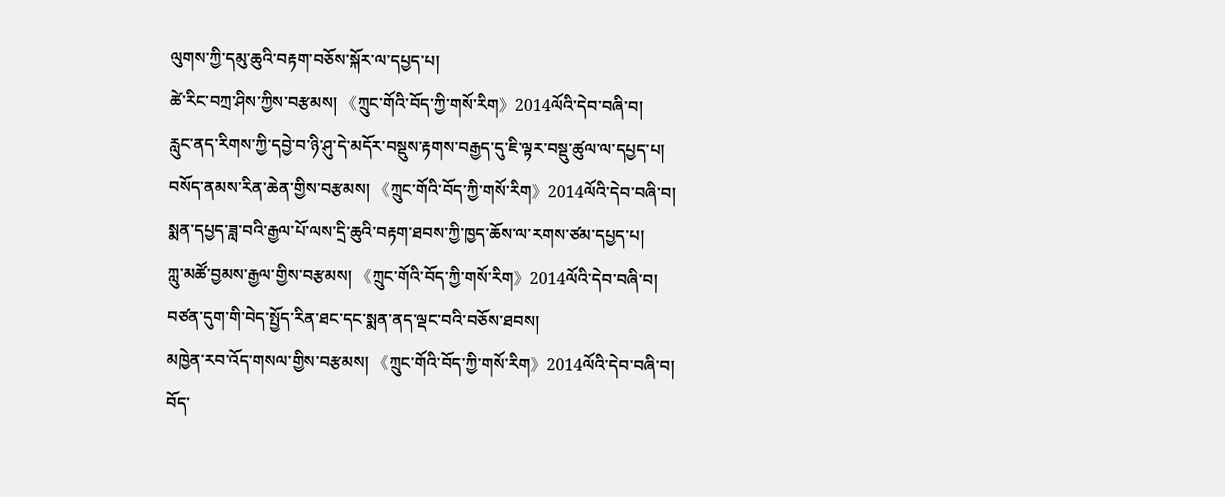ལུགས་ཀྱི་དམུ་ཆུའི་བརྟག་བཅོས་སྐོར་ལ་དཔྱད་པ།
ཚེ་རིང་བཀྲ་ཤིས་ཀྱིས་བརྩམས། 《ཀྲུང་གོའི་བོད་ཀྱི་གསོ་རིག》2014ལོའི་དེབ་བཞི་བ།
རླུང་ནད་རིགས་ཀྱི་དབྱེ་བ་ཉི་ཤུ་དེ་མདོར་བསྡུས་རྟགས་བརྒྱད་དུ་ཇི་ལྟར་བསྡུ་ཚུལ་ལ་དཔྱད་པ།
བསོད་ནམས་རིན་ཆེན་གྱིས་བརྩམས། 《ཀྲུང་གོའི་བོད་ཀྱི་གསོ་རིག》2014ལོའི་དེབ་བཞི་བ།
སྨན་དཔྱད་ཟླ་བའི་རྒྱལ་པོ་ལས་དྲི་ཆུའི་བརྟག་ཐབས་ཀྱི་ཁྱད་ཆོས་ལ་རགས་ཙམ་དཔྱད་པ།
ཀླུ་མཚོ་བྱམས་རྒྱལ་གྱིས་བརྩམས། 《ཀྲུང་གོའི་བོད་ཀྱི་གསོ་རིག》2014ལོའི་དེབ་བཞི་བ།
བཙན་དུག་གི་བེད་སྤྱོད་རིན་ཐང་དང་སྨན་ནད་ལྡང་བའི་བཅོས་ཐབས།
མཁྱེན་རབ་འོད་གསལ་གྱིས་བརྩམས། 《ཀྲུང་གོའི་བོད་ཀྱི་གསོ་རིག》2014ལོའི་དེབ་བཞི་བ།
བོད་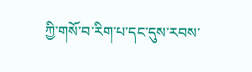ཀྱི་གསོ་བ་རིག་པ་དང་དུས་རབས་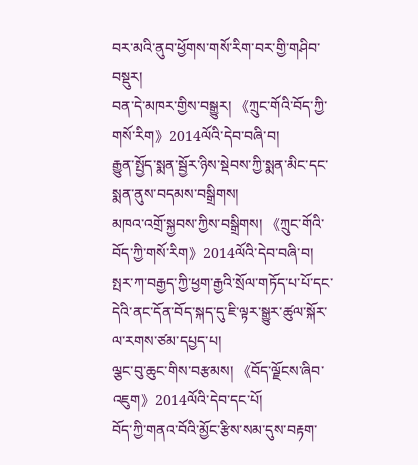བར་མའི་ནུབ་ཕྱོགས་གསོ་རིག་བར་གྱི་གཤིབ་བསྡུར།
བན་དེ་མཁར་གྱིས་བསྒྱུར། 《ཀྲུང་གོའི་བོད་ཀྱི་གསོ་རིག》2014ལོའི་དེབ་བཞི་བ།
རྒྱུན་སྤྱོད་སྨན་སྦྱོར་ཉིས་སྡེབས་ཀྱི་སྨན་མིང་དང་སྨན་ནུས་བདམས་བསྒྲིགས།
མཁའ་འགྲོ་སྐྱབས་ཀྱིས་བསྒྲིགས། 《ཀྲུང་གོའི་བོད་ཀྱི་གསོ་རིག》2014ལོའི་དེབ་བཞི་བ།
སྤར་ཀ་བརྒྱད་ཀྱི་ཕྱག་རྒྱའི་སྲོལ་གཏོད་པ་པོ་དང་དེའི་ནང་དོན་བོད་སྐད་དུ་ཇི་ལྟར་སྒྱུར་ཚུལ་སྐོར་ལ་རགས་ཙམ་དཔྱད་པ།
ལྕང་བུ་ཆུང་གིས་བརྩམས། 《བོད་ལྗོངས་ཞིབ་འཇུག》2014ལོའི་དེབ་དང་པོ།
བོད་ཀྱི་གནའ་བོའི་མྱོང་རྩིས་སམ་དུས་བརྟག་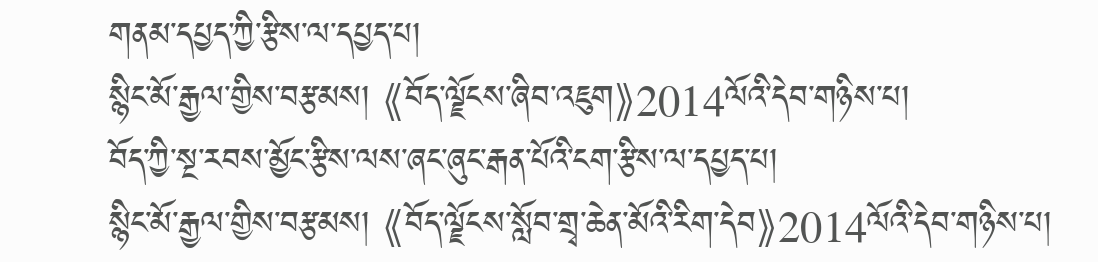གནམ་དཔྱད་ཀྱི་རྩིས་ལ་དཔྱད་པ།
སྙིང་མོ་རྒྱལ་གྱིས་བརྩམས། 《བོད་ལྗོངས་ཞིབ་འཇུག》2014ལོའི་དེབ་གཉིས་པ།
བོད་ཀྱི་སྔ་རབས་མྱོང་རྩིས་ལས་ཞང་ཞུང་རྒན་པོའི་ངག་རྩིས་ལ་དཔྱད་པ།
སྙིང་མོ་རྒྱལ་གྱིས་བརྩམས། 《བོད་ལྗོངས་སློབ་གྲྭ་ཆེན་མོའི་རིག་དེབ》2014ལོའི་དེབ་གཉིས་པ།